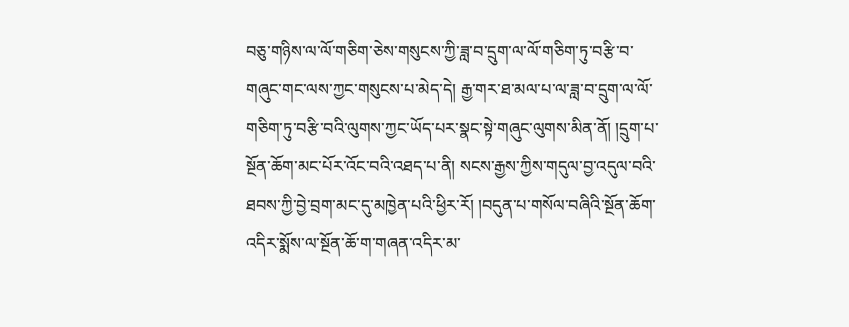བཅུ་གཉིས་ལ་ལོ་གཅིག་ཅེས་གསུངས་ཀྱི་ཟླ་བ་དྲུག་ལ་ལོ་གཅིག་ཏུ་བརྩི་བ་གཞུང་གང་ལས་ཀྱང་གསུངས་པ་མེད་དེ། རྒྱ་གར་ཐ་མལ་པ་ལ་ཟླ་བ་དྲུག་ལ་ལོ་གཅིག་ཏུ་བརྩི་བའི་ལུགས་ཀྱང་ཡོད་པར་སྣང་སྟེ་གཞུང་ལུགས་མིན་ནོ། །དྲུག་པ་སྔོན་ཆོག་མང་པོར་འོང་བའི་འཐད་པ་ནི། སངས་རྒྱས་ཀྱིས་གདུལ་བྱ་འདུལ་བའི་ཐབས་ཀྱི་བྱེ་བྲག་མང་དུ་མཁྱེན་པའི་ཕྱིར་རོ། །བདུན་པ་གསོལ་བཞིའི་སྔོན་ཆོག་འདིར་སྨོས་ལ་སྔོན་ཆོ་ག་གཞན་འདིར་མ་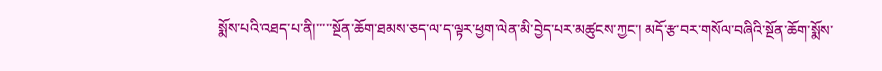སྨོས་པའི་འཐད་པ་ནི།་་་་་སྔོན་ཆོག་ཐམས་ཅད་ལ་ད་ལྟར་ཕྱག་ལེན་མི་བྱེད་པར་མཚུངས་ཀྱང་། མདོ་རྩ་བར་གསོལ་བཞིའི་སྔོན་ཆོག་སྨོས་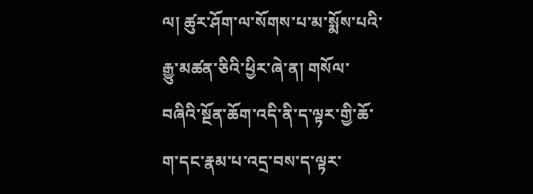ལ། ཚུར་ཤོག་ལ་སོགས་པ་མ་སྨོས་པའི་རྒྱུ་མཚན་ཅིའི་ཕྱིར་ཞེ་ན། གསོལ་བཞིའི་སྔོན་ཆོག་འདི་ནི་ད་ལྟར་གྱི་ཆོ་ག་དང་རྣམ་པ་འདྲ་བས་ད་ལྟར་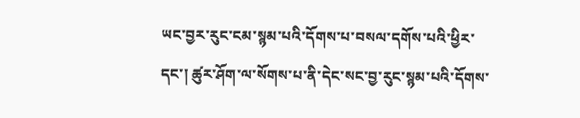ཡང་བྱར་རུང་ངམ་སྙམ་པའི་དོགས་པ་བསལ་དགོས་པའི་ཕྱིར་དང་། ཚུར་ཤོག་ལ་སོགས་པ་ནི་དེང་སང་བྱ་རུང་སྙམ་པའི་དོགས་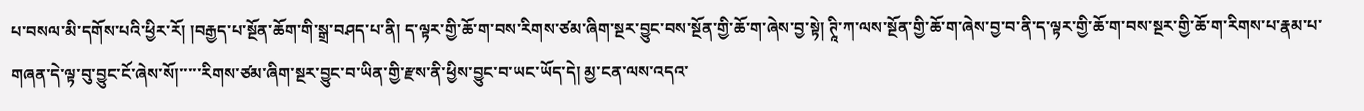པ་བསལ་མི་དགོས་པའི་ཕྱིར་རོ། །བརྒྱད་པ་སྔོན་ཆོག་གི་སྒྲ་བཤད་པ་ནི། ད་ལྟར་གྱི་ཆོ་ག་བས་རིགས་ཙམ་ཞིག་སྔར་བྱུང་བས་སྔོན་གྱི་ཆོ་ག་ཞེས་བྱ་སྟེ། ཊཱི་ཀ་ལས་སྔོན་གྱི་ཆོ་ག་ཞེས་བྱ་བ་ནི་ད་ལྟར་གྱི་ཆོ་ག་བས་སྔར་གྱི་ཆོ་ག་རིགས་པ་རྣམ་པ་གཞན་དེ་ལྟ་བུ་བྱུང་ངོ་ཞེས་སོ།་་་་་རིགས་ཙམ་ཞིག་སྔར་བྱུང་བ་ཡིན་གྱི་རྫས་ནི་ཕྱིས་བྱུང་བ་ཡང་ཡོད་དེ། མྱ་ངན་ལས་འདའ་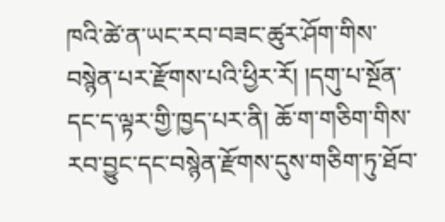ཁའི་ཚེ་ན་ཡང་རབ་བཟང་ཚུར་ཤོག་གིས་བསྙེན་པར་རྫོགས་པའི་ཕྱིར་རོ། །དགུ་པ་སྔོན་དང་ད་ལྟར་གྱི་ཁྱད་པར་ནི། ཆོ་ག་གཅིག་གིས་རབ་བྱུང་དང་བསྙེན་རྫོགས་དུས་གཅིག་ཏུ་ཐོབ་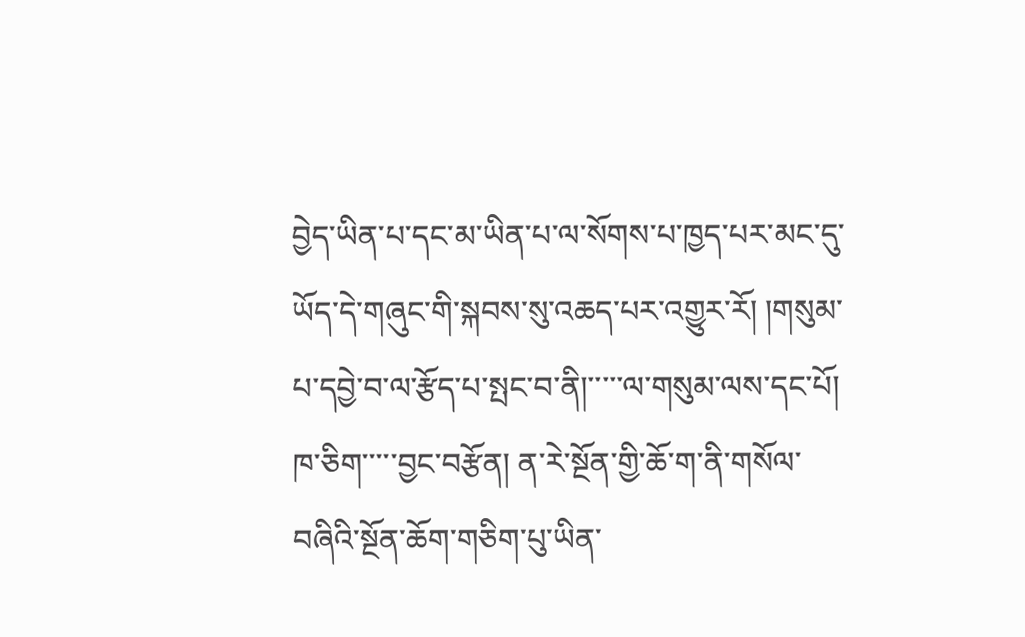བྱེད་ཡིན་པ་དང་མ་ཡིན་པ་ལ་སོགས་པ་ཁྱད་པར་མང་དུ་ཡོད་དེ་གཞུང་གི་སྐབས་སུ་འཆད་པར་འགྱུར་རོ། །གསུམ་པ་དབྱེ་བ་ལ་རྩོད་པ་སྤང་བ་ནི།་་་་་ལ་གསུམ་ལས་དང་པོ། ཁ་ཅིག་་་་་བྱང་བརྩོན། ན་རེ་སྔོན་གྱི་ཆོ་ག་ནི་གསོལ་བཞིའི་སྔོན་ཆོག་གཅིག་པུ་ཡིན་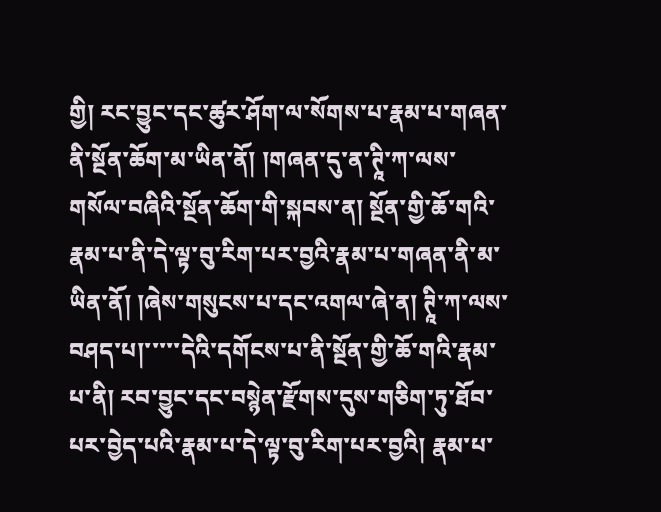གྱི། རང་བྱུང་དང་ཚུར་ཤོག་ལ་སོགས་པ་རྣམ་པ་གཞན་ནི་སྔོན་ཆོག་མ་ཡིན་ནོ། །གཞན་དུ་ན་ཊཱི་ཀ་ལས་གསོལ་བཞིའི་སྔོན་ཆོག་གི་སྐབས་ན། སྔོན་གྱི་ཆོ་གའི་རྣམ་པ་ནི་དེ་ལྟ་བུ་རིག་པར་བྱའི་རྣམ་པ་གཞན་ནི་མ་ཡིན་ནོ། །ཞེས་གསུངས་པ་དང་འགལ་ཞེ་ན། ཊཱི་ཀ་ལས་བཤད་པ།་་་་་དེའི་དགོངས་པ་ནི་སྔོན་གྱི་ཆོ་གའི་རྣམ་པ་ནི། རབ་བྱུང་དང་བསྙེན་རྫོགས་དུས་གཅིག་ཏུ་ཐོབ་པར་བྱེད་པའི་རྣམ་པ་དེ་ལྟ་བུ་རིག་པར་བྱའི། རྣམ་པ་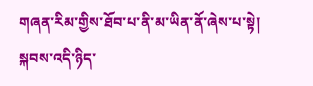གཞན་རིམ་གྱིས་ཐོབ་པ་ནི་མ་ཡིན་ནོ་ཞེས་པ་སྟེ། སྐབས་འདི་ཉིད་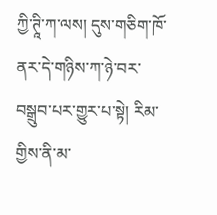ཀྱི་ཊཱི་ཀ་ལས། དུས་གཅིག་ཁོ་ནར་དེ་གཉིས་ཀ་ཉེ་བར་བསྒྲུབ་པར་གྱུར་པ་སྟེ། རིམ་གྱིས་ནི་མ་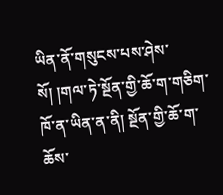ཡིན་ནོ་གསུངས་པས་ཤེས་སོ། །གལ་ཏེ་སྔོན་གྱི་ཆོ་ག་གཅིག་ཁོ་ན་ཡིན་ན་ནི། སྔོན་གྱི་ཆོ་ག་ཆོས་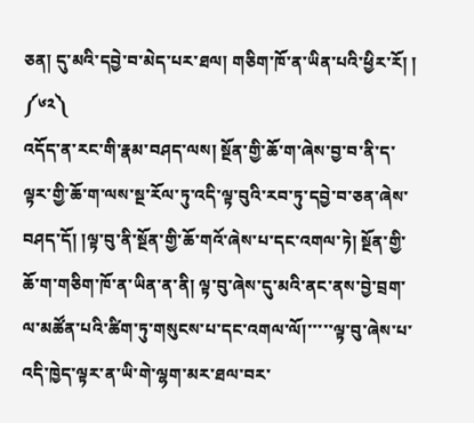ཅན། དུ་མའི་དབྱེ་བ་མེད་པར་ཐལ། གཅིག་ཁོ་ན་ཡིན་པའི་ཕྱིར་རོ། །
༼༦༢༽
འདོད་ན་རང་གི་རྣམ་བཤད་ལས། སྔོན་གྱི་ཆོ་ག་ཞེས་བྱ་བ་ནི་ད་ལྟར་གྱི་ཆོ་ག་ལས་སྔ་རོལ་ཏུ་འདི་ལྟ་བུའི་རབ་ཏུ་དབྱེ་བ་ཅན་ཞེས་བཤད་དོ། །ལྟ་བུ་ནི་སྔོན་གྱི་ཆོ་གའོ་ཞེས་པ་དང་འགལ་ཏེ། སྔོན་གྱི་ཆོ་ག་གཅིག་ཁོ་ན་ཡིན་ན་ནི། ལྟ་བུ་ཞེས་དུ་མའི་ནང་ནས་བྱེ་བྲག་ལ་མཚོན་པའི་ཚིག་ཏུ་གསུངས་པ་དང་འགལ་ལོ།་་་་་ལྟ་བུ་ཞེས་པ་འདི་ཁྱེད་ལྟར་ན་ཡི་གེ་ལྷག་མར་ཐལ་བར་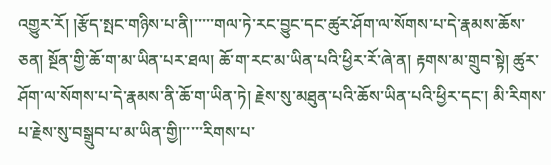འགྱུར་རོ། །རྩོད་སྤང་གཉིས་པ་ནི།་་་་་གལ་ཏེ་རང་བྱུང་དང་ཚུར་ཤོག་ལ་སོགས་པ་དེ་རྣམས་ཆོས་ཅན། སྔོན་གྱི་ཆོ་ག་མ་ཡིན་པར་ཐལ། ཆོ་ག་རང་མ་ཡིན་པའི་ཕྱིར་རོ་ཞེ་ན། རྟགས་མ་གྲུབ་སྟེ། ཚུར་ཤོག་ལ་སོགས་པ་དེ་རྣམས་ནི་ཆོ་ག་ཡིན་ཏེ། རྗེས་སུ་མཐུན་པའི་ཆོས་ཡིན་པའི་ཕྱིར་དང་། མི་རིགས་པ་རྗེས་སུ་བསྒྲུབ་པ་མ་ཡིན་གྱི།་་་་་རིགས་པ་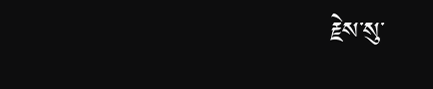རྗེས་སུ་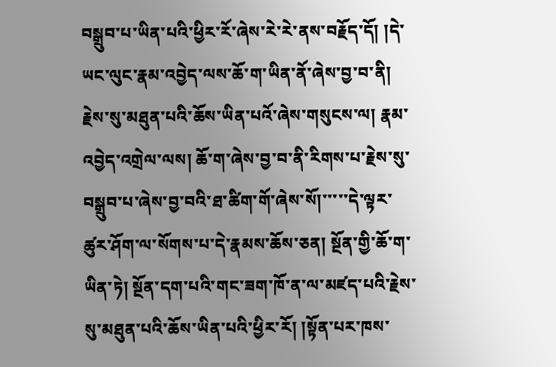བསྒྲུབ་པ་ཡིན་པའི་ཕྱིར་རོ་ཞེས་རེ་རེ་ནས་བརྗོད་དོ། །དེ་ཡང་ལུང་རྣམ་འབྱེད་ལས་ཆོ་ག་ཡིན་ནོ་ཞེས་བྱ་བ་ནི། རྗེས་སུ་མཐུན་པའི་ཆོས་ཡིན་པའོ་ཞེས་གསུངས་ལ། རྣམ་འབྱེད་འགྲེལ་ལས། ཆོ་ག་ཞེས་བྱ་བ་ནི་རིགས་པ་རྗེས་སུ་བསྒྲུབ་པ་ཞེས་བྱ་བའི་ཐ་ཚིག་གོ་ཞེས་སོ།་་་་་དེ་ལྟར་ཚུར་ཤོག་ལ་སོགས་པ་དེ་རྣམས་ཆོས་ཅན། སྔོན་གྱི་ཆོ་ག་ཡིན་ཏེ། སྔོན་དག་པའི་གང་ཟག་ཁོ་ན་ལ་མཛད་པའི་རྗེས་སུ་མཐུན་པའི་ཆོས་ཡིན་པའི་ཕྱིར་རོ། །སྟོན་པར་ཁས་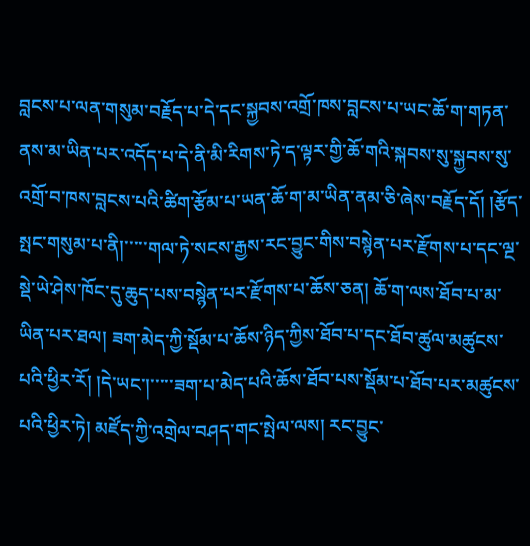བླངས་པ་ལན་གསུམ་བརྗོད་པ་དེ་དང་སྐྱབས་འགྲོ་ཁས་བླངས་པ་ཡང་ཆོ་ག་གཏན་ནས་མ་ཡིན་པར་འདོད་པ་དེ་ནི་མི་རིགས་ཏེ་ད་ལྟར་གྱི་ཆོ་གའི་སྐབས་སུ་སྐྱབས་སུ་འགྲོ་བ་ཁས་བླངས་པའི་ཚིག་རྩོམ་པ་ཡན་ཆོ་ག་མ་ཡིན་ནམ་ཅི་ཞེས་བརྗོད་དོ། །རྩོད་སྤང་གསུམ་པ་ནི།་་་་་གལ་ཏེ་སངས་རྒྱས་རང་བྱུང་གིས་བསྙེན་པར་རྫོགས་པ་དང་ལྔ་སྡེ་ཡེ་ཤེས་ཁོང་དུ་ཆུད་པས་བསྙེན་པར་རྫོགས་པ་ཆོས་ཅན། ཆོ་ག་ལས་ཐོབ་པ་མ་ཡིན་པར་ཐལ། ཟག་མེད་ཀྱི་སྡོམ་པ་ཆོས་ཉིད་ཀྱིས་ཐོབ་པ་དང་ཐོབ་ཚུལ་མཚུངས་པའི་ཕྱིར་རོ། །དེ་ཡང་།་་་་་ཟག་པ་མེད་པའི་ཆོས་ཐོབ་པས་སྡོམ་པ་ཐོབ་པར་མཚུངས་པའི་ཕྱིར་ཏེ། མཛོད་ཀྱི་འགྲེལ་བཤད་གང་སྤེལ་ལས། རང་བྱུང་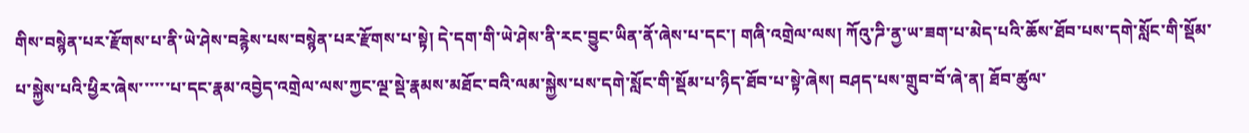གིས་བསྙེན་པར་རྫོགས་པ་ནི་ཡེ་ཤེས་བརྙེས་པས་བསྙེན་པར་རྫོགས་པ་སྟེ། དེ་དག་གི་ཡེ་ཤེས་ནི་རང་བྱུང་ཡིན་ནོ་ཞེས་པ་དང་། གཞི་འགྲེལ་ལས། ཀོའུ་ཌི་ནྱ་ཡ་ཟག་པ་མེད་པའི་ཆོས་ཐོབ་པས་དགེ་སློང་གི་སྡོམ་པ་སྐྱེས་པའི་ཕྱིར་ཞེས་་་་་་པ་དང་རྣམ་འབྱེད་འགྲེལ་ལས་ཀྱང་ལྔ་སྡེ་རྣམས་མཐོང་བའི་ལམ་སྐྱེས་པས་དགེ་སློང་གི་སྡོམ་པ་ཉིད་ཐོབ་པ་སྟེ་ཞེས། བཤད་པས་གྲུབ་བོ་ཞེ་ན། ཐོབ་ཚུལ་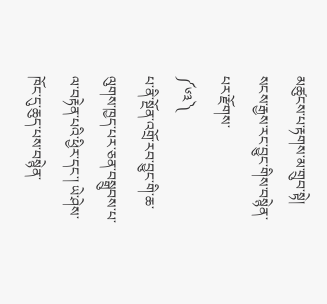མཚུངས་པ་རྟགས་མ་གྲུབ་སྟེ། སངས་རྒྱས་རང་བྱུང་གིས་བསྙེན་པར་རྫོགས་
༼༦༣༽
པ་ནི་སྔོན་འགྲོ་རབ་བྱུང་གི་ཆ་ལུགས་ཁྱད་པར་ཅན་བསྒྲུབས་པ་ལ་བརྟེན་པའི་ཕྱིར་དང་། ཡེ་ཤེས་ཁོང་དུ་ཆུད་པས་བསྙེན་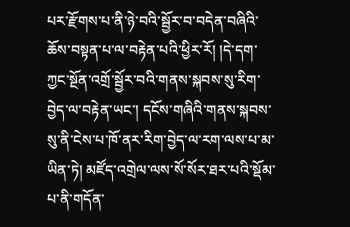པར་རྫོགས་པ་ནི་ཉེ་བའི་སྦྱོར་བ་བདེན་བཞིའི་ཆོས་བསྟན་པ་ལ་བརྟེན་པའི་ཕྱིར་རོ། །དེ་དག་ཀྱང་སྔོན་འགྲོ་སྦྱོར་བའི་གནས་སྐབས་སུ་རིག་བྱེད་ལ་བརྟེན་ཡང་། དངོས་གཞིའི་གནས་སྐབས་སུ་ནི་ངེས་པ་ཁོ་ནར་རིག་བྱེད་ལ་རག་ལས་པ་མ་ཡིན་ཏེ། མཛོད་འགྲེལ་ལས་སོ་སོར་ཐར་པའི་སྡོམ་པ་ནི་གདོན་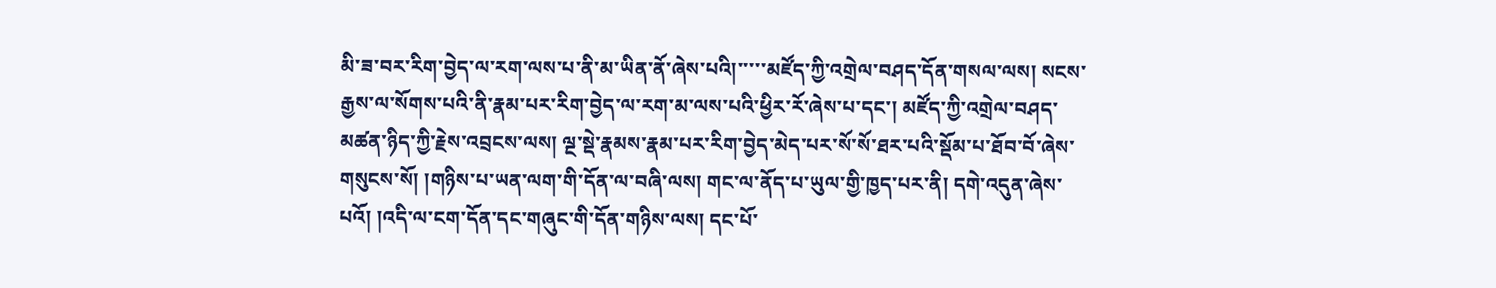མི་ཟ་བར་རིག་བྱེད་ལ་རག་ལས་པ་ནི་མ་ཡིན་ནོ་ཞེས་པའི།་་་་་མཛོད་ཀྱི་འགྲེལ་བཤད་དོན་གསལ་ལས། སངས་རྒྱས་ལ་སོགས་པའི་ནི་རྣམ་པར་རིག་བྱེད་ལ་རག་མ་ལས་པའི་ཕྱིར་རོ་ཞེས་པ་དང་། མཛོད་ཀྱི་འགྲེལ་བཤད་མཚན་ཉིད་ཀྱི་རྗེས་འབྲངས་ལས། ལྔ་སྡེ་རྣམས་རྣམ་པར་རིག་བྱེད་མེད་པར་སོ་སོ་ཐར་པའི་སྡོམ་པ་ཐོབ་བོ་ཞེས་གསུངས་སོ། །གཉིས་པ་ཡན་ལག་གི་དོན་ལ་བཞི་ལས། གང་ལ་ནོད་པ་ཡུལ་གྱི་ཁྱད་པར་ནི། དགེ་འདུན་ཞེས་པའོ། །འདི་ལ་ངག་དོན་དང་གཞུང་གི་དོན་གཉིས་ལས། དང་པོ་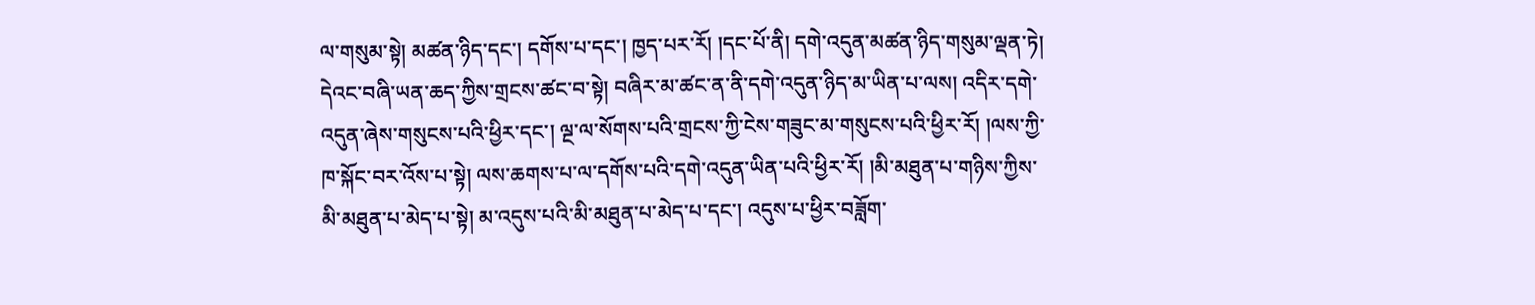ལ་གསུམ་སྟེ། མཚན་ཉིད་དང་། དགོས་པ་དང་། ཁྱད་པར་རོ། །དང་པོ་ནི། དགེ་འདུན་མཚན་ཉིད་གསུམ་ལྡན་ཏེ། དེའང་བཞི་ཡན་ཆད་ཀྱིས་གྲངས་ཚང་བ་སྟེ། བཞིར་མ་ཚང་ན་ནི་དགེ་འདུན་ཉིད་མ་ཡིན་པ་ལས། འདིར་དགེ་འདུན་ཞེས་གསུངས་པའི་ཕྱིར་དང་། ལྔ་ལ་སོགས་པའི་གྲངས་ཀྱི་ངེས་གཟུང་མ་གསུངས་པའི་ཕྱིར་རོ། །ལས་ཀྱི་ཁ་སྐོང་བར་འོས་པ་སྟེ། ལས་ཆགས་པ་ལ་དགོས་པའི་དགེ་འདུན་ཡིན་པའི་ཕྱིར་རོ། །མི་མཐུན་པ་གཉིས་ཀྱིས་མི་མཐུན་པ་མེད་པ་སྟེ། མ་འདུས་པའི་མི་མཐུན་པ་མེད་པ་དང་། འདུས་པ་ཕྱིར་བཟློག་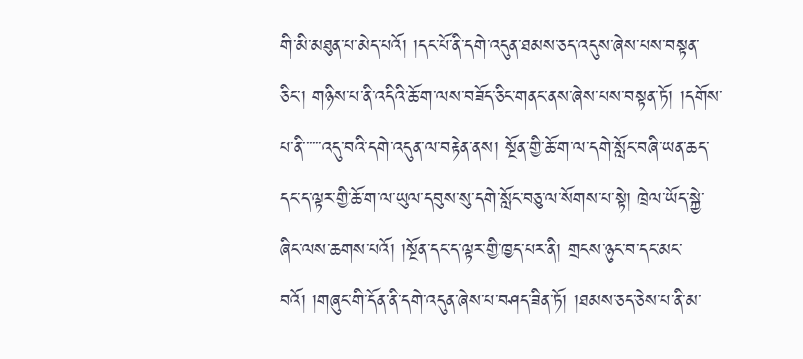གི་མི་མཐུན་པ་མེད་པའོ། །དང་པོ་ནི་དགེ་འདུན་ཐམས་ཅད་འདུས་ཞེས་པས་བསྟན་ཅིང་། གཉིས་པ་ནི་འདིའི་ཆོ་ག་ལས་བཟོད་ཅིང་གནང་ནས་ཞེས་པས་བསྟན་ཏོ། །དགོས་པ་ནི་་་་་་འདུ་བའི་དགེ་འདུན་ལ་བརྟེན་ནས། སྔོན་གྱི་ཆོ་ག་ལ་དགེ་སློང་བཞི་ཡན་ཆད་དང་ད་ལྟར་གྱི་ཆོ་ག་ལ་ཡུལ་དབུས་སུ་དགེ་སློང་བཅུ་ལ་སོགས་པ་སྟེ། ཁྲེལ་ཡོད་སྐྱེ་ཞིང་ལས་ཆགས་པའོ། །སྔོན་དང་ད་ལྟར་གྱི་ཁྱད་པར་ནི། གྲངས་ཉུང་བ་དང་མང་བའོ། །གཞུང་གི་དོན་ནི་དགེ་འདུན་ཞེས་པ་བཤད་ཟིན་ཏོ། །ཐམས་ཅད་ཅེས་པ་ནི་མ་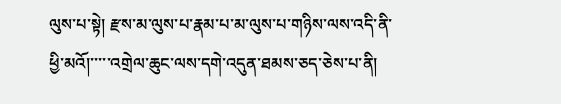ལུས་པ་སྟེ། རྫས་མ་ལུས་པ་རྣམ་པ་མ་ལུས་པ་གཉིས་ལས་འདི་ནི་ཕྱི་མའོ།་་་་་འགྲེལ་ཆུང་ལས་དགེ་འདུན་ཐམས་ཅད་ཅེས་པ་ནི།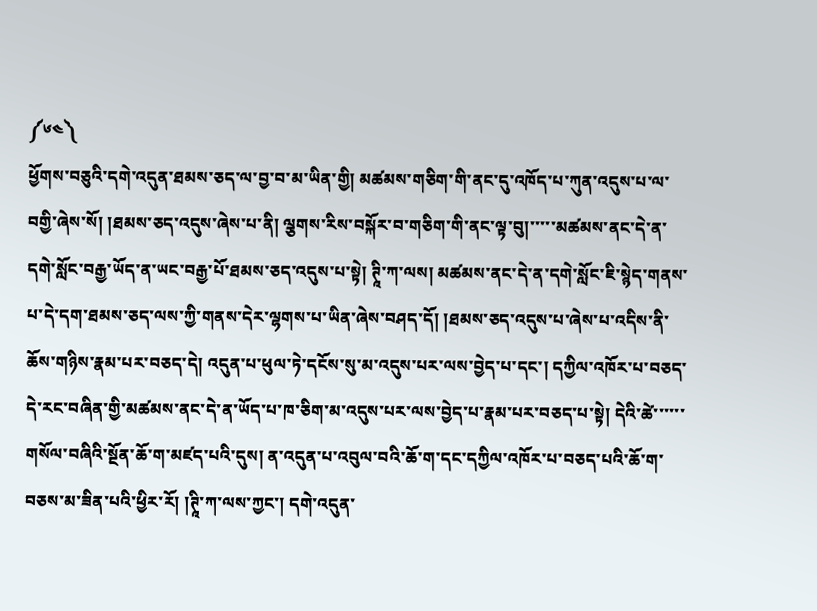༼༦༤༽
ཕྱོགས་བཅུའི་དགེ་འདུན་ཐམས་ཅད་ལ་བྱ་བ་མ་ཡིན་གྱི། མཚམས་གཅིག་གི་ནང་དུ་འཁོད་པ་ཀུན་འདུས་པ་ལ་བགྱི་ཞེས་སོ། །ཐམས་ཅད་འདུས་ཞེས་པ་ནི། ལྕགས་རིས་བསྐོར་བ་གཅིག་གི་ནང་ལྟ་བུ།་་་་་མཚམས་ནང་དེ་ན་དགེ་སློང་བརྒྱ་ཡོད་ན་ཡང་བརྒྱ་པོ་ཐམས་ཅད་འདུས་པ་སྟེ། ཊཱི་ཀ་ལས། མཚམས་ནང་དེ་ན་དགེ་སློང་ཇི་སྙེད་གནས་པ་དེ་དག་ཐམས་ཅད་ལས་ཀྱི་གནས་དེར་ལྷགས་པ་ཡིན་ཞེས་བཤད་དོ། །ཐམས་ཅད་འདུས་པ་ཞེས་པ་འདིས་ནི་ཆོས་གཉིས་རྣམ་པར་བཅད་དེ། འདུན་པ་ཕུལ་ཏེ་དངོས་སུ་མ་འདུས་པར་ལས་བྱེད་པ་དང་། དཀྱིལ་འཁོར་པ་བཅད་དེ་རང་བཞིན་གྱི་མཚམས་ནང་དེ་ན་ཡོད་པ་ཁ་ཅིག་མ་འདུས་པར་ལས་བྱེད་པ་རྣམ་པར་བཅད་པ་སྟེ། དེའི་ཚེ་་་་་་གསོལ་བཞིའི་སྔོན་ཆོ་ག་མཛད་པའི་དུས། ན་འདུན་པ་འབུལ་བའི་ཆོ་ག་དང་དཀྱིལ་འཁོར་པ་བཅད་པའི་ཆོ་ག་བཅས་མ་ཟིན་པའི་ཕྱིར་རོ། །ཊཱི་ཀ་ལས་ཀྱང་། དགེ་འདུན་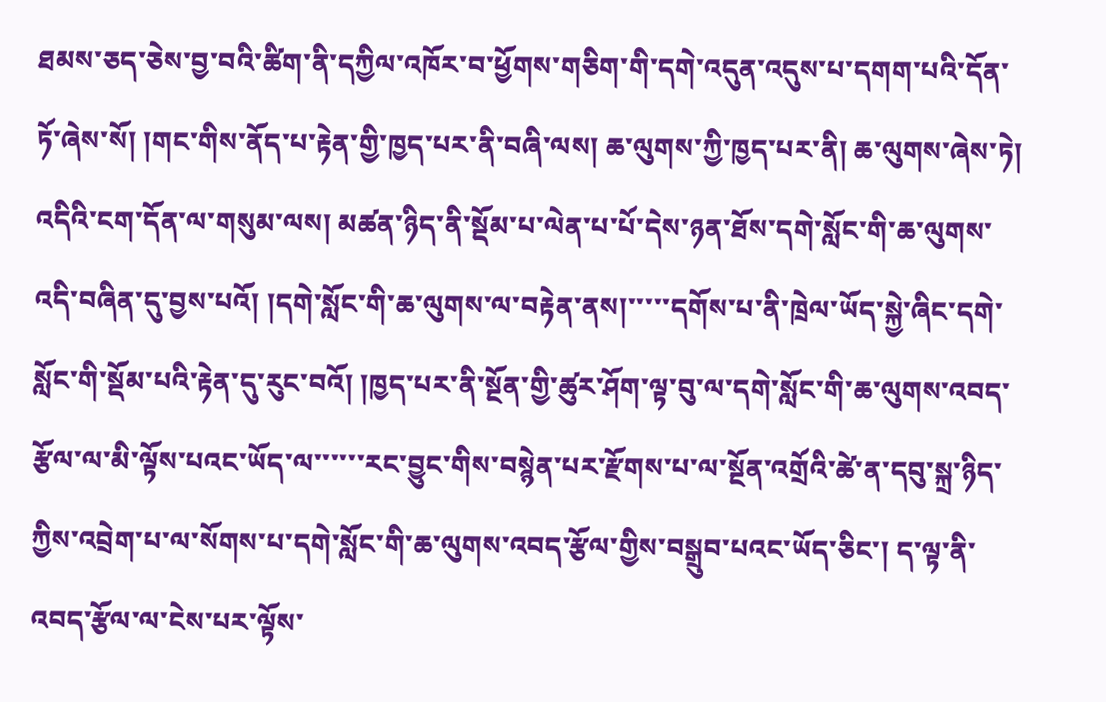ཐམས་ཅད་ཅེས་བྱ་བའི་ཚིག་ནི་དཀྱིལ་འཁོར་བ་ཕྱོགས་གཅིག་གི་དགེ་འདུན་འདུས་པ་དགག་པའི་དོན་ཏོ་ཞེས་སོ། །གང་གིས་ནོད་པ་རྟེན་གྱི་ཁྱད་པར་ནི་བཞི་ལས། ཆ་ལུགས་ཀྱི་ཁྱད་པར་ནི། ཆ་ལུགས་ཞེས་ཏེ། འདིའི་ངག་དོན་ལ་གསུམ་ལས། མཚན་ཉིད་ནི་སྡོམ་པ་ལེན་པ་པོ་དེས་ཉན་ཐོས་དགེ་སློང་གི་ཆ་ལུགས་འདི་བཞིན་དུ་བྱས་པའོ། །དགེ་སློང་གི་ཆ་ལུགས་ལ་བརྟེན་ནས།་་་་་དགོས་པ་ནི་ཁྲེལ་ཡོད་སྐྱེ་ཞིང་དགེ་སློང་གི་སྡོམ་པའི་རྟེན་དུ་རུང་བའོ། །ཁྱད་པར་ནི་སྔོན་གྱི་ཚུར་ཤོག་ལྟ་བུ་ལ་དགེ་སློང་གི་ཆ་ལུགས་འབད་རྩོལ་ལ་མི་ལྟོས་པའང་ཡོད་ལ་་་་་་རང་བྱུང་གིས་བསྙེན་པར་རྫོགས་པ་ལ་སྔོན་འགྲོའི་ཚེ་ན་དབུ་སྐྲ་ཉིད་ཀྱིས་འབྲེག་པ་ལ་སོགས་པ་དགེ་སློང་གི་ཆ་ལུགས་འབད་རྩོལ་གྱིས་བསྒྲུབ་པའང་ཡོད་ཅིང་། ད་ལྟ་ནི་འབད་རྩོལ་ལ་ངེས་པར་ལྟོས་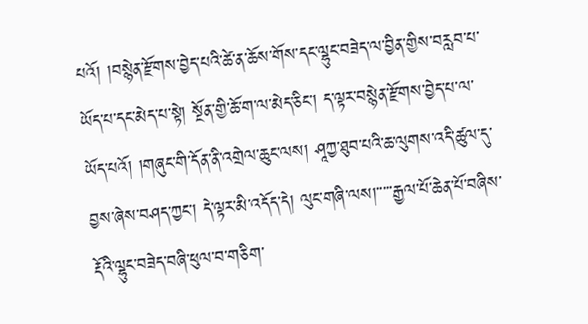པའོ། །བསྙེན་རྫོགས་བྱེད་པའི་ཚེ་ན་ཆོས་གོས་དང་ལྷུང་བཟེད་ལ་བྱིན་གྱིས་བརླབ་པ་ཡོད་པ་དང་མེད་པ་སྟེ། སྔོན་གྱི་ཆོ་ག་ལ་མེད་ཅིང་། ད་ལྟར་བསྙེན་རྫོགས་བྱེད་པ་ལ་ཡོད་པའོ། །གཞུང་གི་དོན་ནི་འགྲེལ་ཆུང་ལས། ཤཱཀྱ་ཐུབ་པའི་ཆ་ལུགས་འདི་ཚུལ་དུ་བྱས་ཞེས་བཤད་ཀྱང་། དེ་ལྟར་མི་འདོད་དེ། ལུང་གཞི་ལས།་་་་་རྒྱལ་པོ་ཆེན་པོ་བཞིས་རྡོའི་ལྷུང་བཟེད་བཞི་ཕུལ་བ་གཅིག་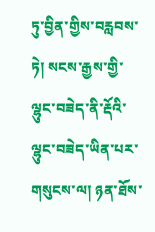ཏུ་བྱིན་གྱིས་བརླབས་ཏེ། སངས་རྒྱས་གྱི་ལྷུང་བཟེད་ནི་རྡོའི་ལྷུང་བཟེད་ཡིན་པར་གསུངས་ལ། ཉན་ཐོས་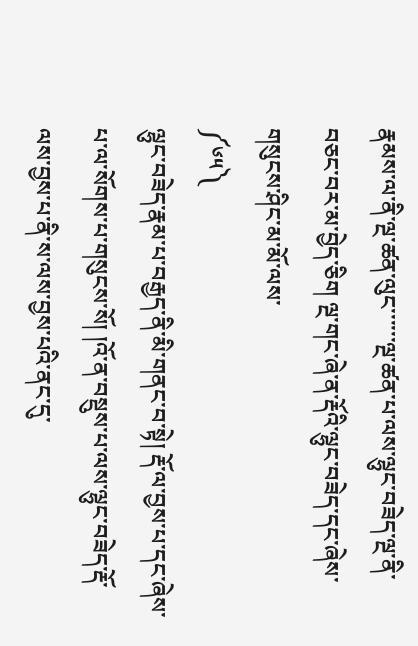རྣམས་ལ་ནི་ལྔ་ཚན་ལུང་་་་་་ལྔ་ཚན་པ་ལས་ལྷུང་བཟེད་ལྔ་ནི་བཅང་བར་མ་བྱེད་ཅིག ལྔ་གང་ཞེ་ན་རྡོའི་ལྷུང་བཟེད་དང་ཞེས་གསུངས་ཤིང་མ་མོ་ལས་
༼༦༥༽
ལྷུང་བཟེད་རྣམ་པ་བརྒྱད་ནི་མི་གནང་བ་སྟེ། རྡོ་ལ་བྱས་པ་དང་ཞེས་པ་ལ་སོགས་པ་གསུངས་སོ། །འོ་ན་བསྡུས་པ་ལས་ལྷུང་བཟེད་རྡོ་ལས་བྱས་པ་ནི་ས་ལས་བྱས་པའི་ནང་དུ་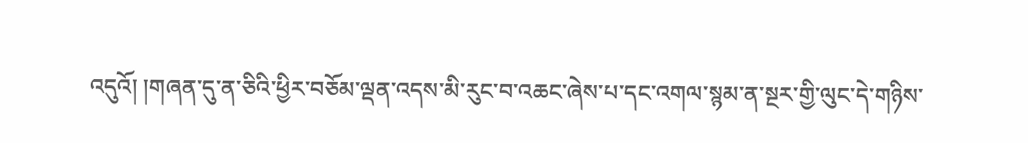འདུའོ། །གཞན་དུ་ན་ཅིའི་ཕྱིར་བཅོམ་ལྡན་འདས་མི་རུང་བ་འཆང་ཞེས་པ་དང་འགལ་སྙམ་ན་སྔར་གྱི་ལུང་དེ་གཉིས་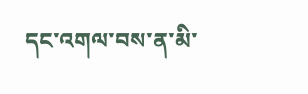དང་འགལ་བས་ན་མི་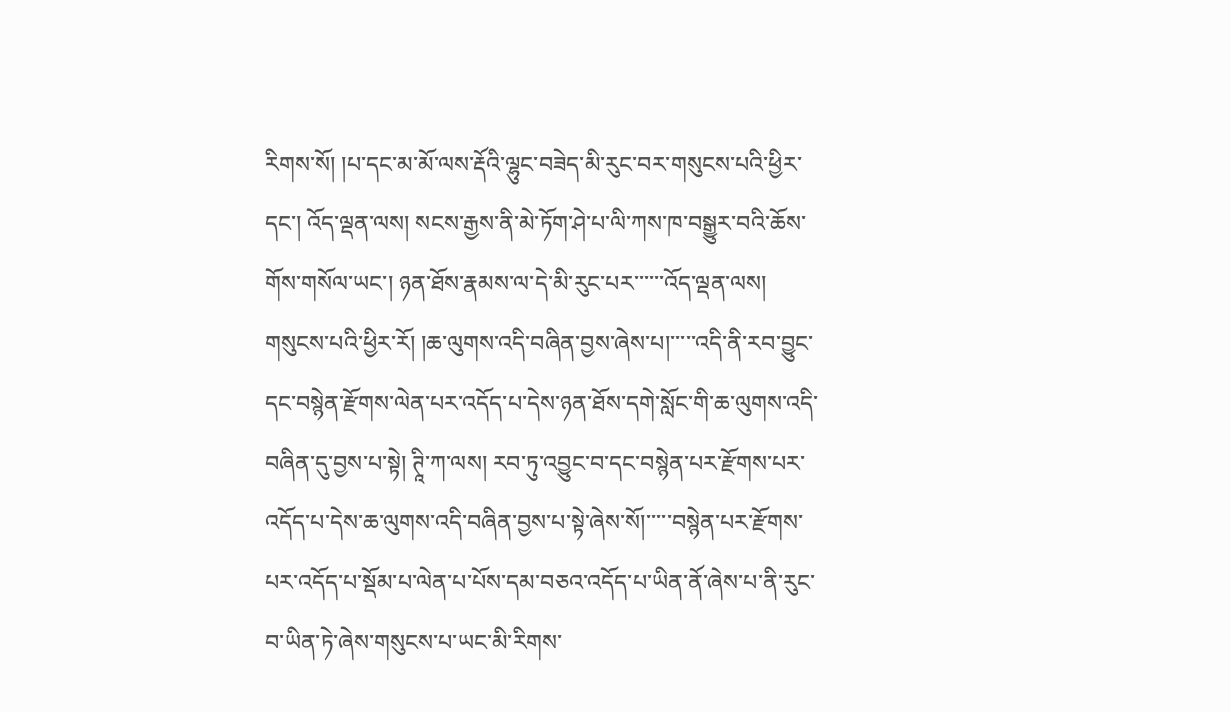རིགས་སོ། །པ་དང་མ་མོ་ལས་རྡོའི་ལྷུང་བཟེད་མི་རུང་བར་གསུངས་པའི་ཕྱིར་དང་། འོད་ལྡན་ལས། སངས་རྒྱས་ནི་མེ་ཏོག་ཤེ་པ་ལི་ཀས་ཁ་བསྒྱུར་བའི་ཆོས་གོས་གསོལ་ཡང་། ཉན་ཐོས་རྣམས་ལ་དེ་མི་རུང་པར་་་་་་འོད་ལྡན་ལས། གསུངས་པའི་ཕྱིར་རོ། །ཆ་ལུགས་འདི་བཞིན་བྱས་ཞེས་པ།་་་་་འདི་ནི་རབ་བྱུང་དང་བསྙེན་རྫོགས་ལེན་པར་འདོད་པ་དེས་ཉན་ཐོས་དགེ་སློང་གི་ཆ་ལུགས་འདི་བཞིན་དུ་བྱས་པ་སྟེ། ཊཱི་ཀ་ལས། རབ་ཏུ་འབྱུང་བ་དང་བསྙེན་པར་རྫོགས་པར་འདོད་པ་དེས་ཆ་ལུགས་འདི་བཞིན་བྱས་པ་སྟེ་ཞེས་སོ།་་་་་བསྙེན་པར་རྫོགས་པར་འདོད་པ་སྡོམ་པ་ལེན་པ་པོས་དམ་བཅའ་འདོད་པ་ཡིན་ནོ་ཞེས་པ་ནི་རུང་བ་ཡིན་ཏེ་ཞེས་གསུངས་པ་ཡང་མི་རིགས་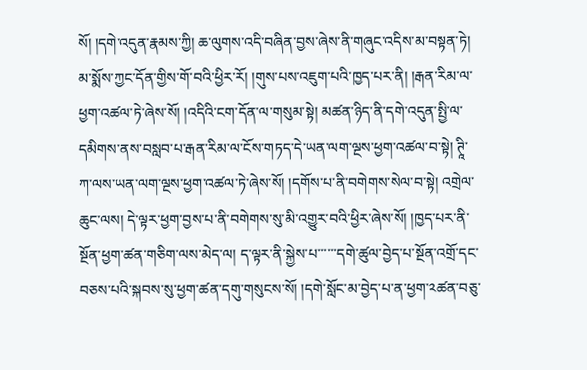སོ། །དགེ་འདུན་རྣམས་ཀྱི། ཆ་ལུགས་འདི་བཞིན་བྱས་ཞེས་ནི་གཞུང་འདིས་མ་བསྟན་ཏེ། མ་སྨོས་ཀྱང་དོན་གྱིས་གོ་བའི་ཕྱིར་རོ། །གུས་པས་འཇུག་པའི་ཁྱད་པར་ནི། །རྒན་རིམ་ལ་ཕྱག་འཚལ་ཏེ་ཞེས་སོ། །འདིའི་ངག་དོན་ལ་གསུམ་སྟེ། མཚན་ཉིད་ནི་དགེ་འདུན་སྤྱི་ལ་དམིགས་ནས་བསླབ་པ་རྒན་རིམ་ལ་ངོས་གཏད་དེ་ཡན་ལག་ལྔས་ཕྱག་འཚལ་བ་སྟེ། ཊཱི་ཀ་ལས་ཡན་ལག་ལྔས་ཕྱག་འཚལ་ཏེ་ཞེས་སོ། །དགོས་པ་ནི་བགེགས་སེལ་བ་སྟེ། འགྲེལ་ཆུང་ལས། དེ་ལྟར་ཕྱག་བྱས་པ་ནི་བགེགས་སུ་མི་འགྱུར་བའི་ཕྱིར་ཞེས་སོ། །ཁྱད་པར་ནི་སྔོན་ཕྱག་ཚན་གཅིག་ལས་མེད་ལ། ད་ལྟར་ནི་སྐྱེས་པ་་་་་་དགེ་ཚུལ་བྱེད་པ་སྔོན་འགྲོ་དང་བཅས་པའི་སྐབས་སུ་ཕྱག་ཚན་དགུ་གསུངས་སོ། །དགེ་སློང་མ་བྱེད་པ་ན་ཕྱག་༢ཚན་བཅུ་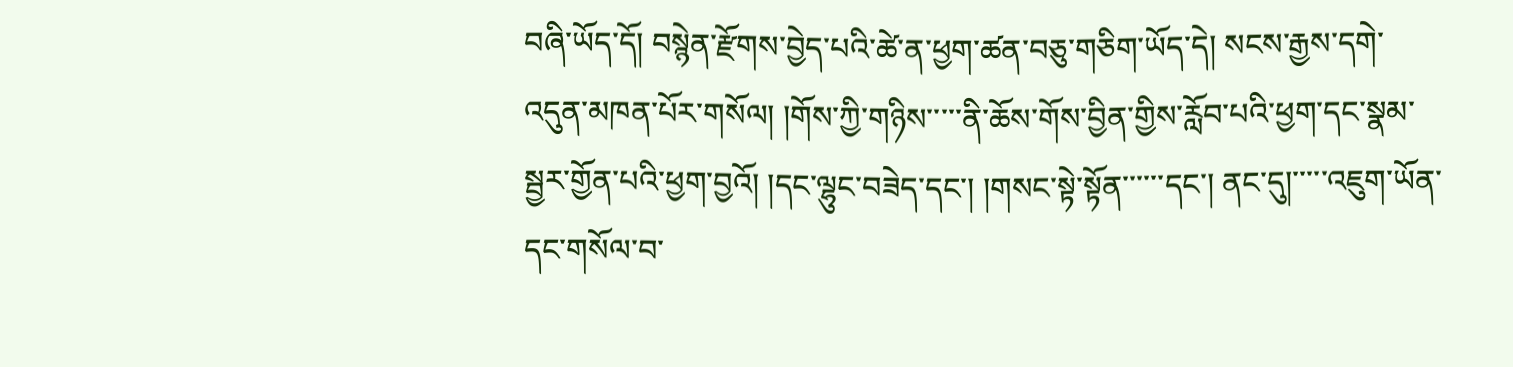བཞི་ཡོད་དོ། བསྙེན་རྫོགས་བྱེད་པའི་ཚེ་ན་ཕྱག་ཚན་བཅུ་གཅིག་ཡོད་དེ། སངས་རྒྱས་དགེ་འདུན་མཁན་པོར་གསོལ། །གོས་ཀྱི་གཉིས་་་་་ནི་ཆོས་གོས་བྱིན་གྱིས་རློབ་པའི་ཕྱག་དང་སྣམ་སྦྱར་གྱོན་པའི་ཕྱག་བྱའོ། །དང་ལྷུང་བཟེད་དང་། །གསང་སྟེ་སྟོན་་་་་་དང་། ནང་དུ།་་་་་འཇུག་ཡོན་དང་གསོལ་བ་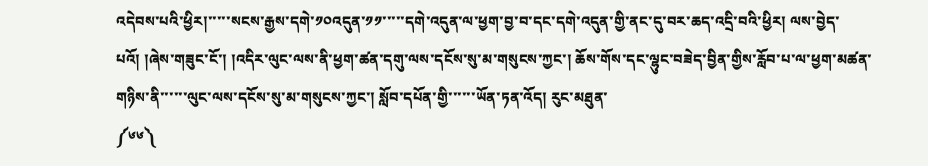འདེབས་པའི་ཕྱིར།་་་་་སངས་རྒྱས་དགེ་༡༠འདུན་༡༡་་་་་དགེ་འདུན་ལ་ཕྱག་བྱ་བ་དང་དགེ་འདུན་གྱི་ནང་དུ་བར་ཆད་འདྲི་བའི་ཕྱིར། ལས་བྱེད་པའོ། །ཞེས་གཟུང་ངོ་། །འདིར་ལུང་ལས་ནི་ཕྱག་ཚན་དགུ་ལས་དངོས་སུ་མ་གསུངས་ཀྱང་། ཆོས་གོས་དང་ལྷུང་བཟེད་བྱིན་གྱིས་རློབ་པ་ལ་ཕྱག་མཚན་གཉིས་ནི་་་་་་ལུང་ལས་དངོས་སུ་མ་གསུངས་ཀྱང་། སློབ་དཔོན་གྱི་་་་་་ཡོན་ཏན་འོད། རུང་མཐུན་
༼༦༦༽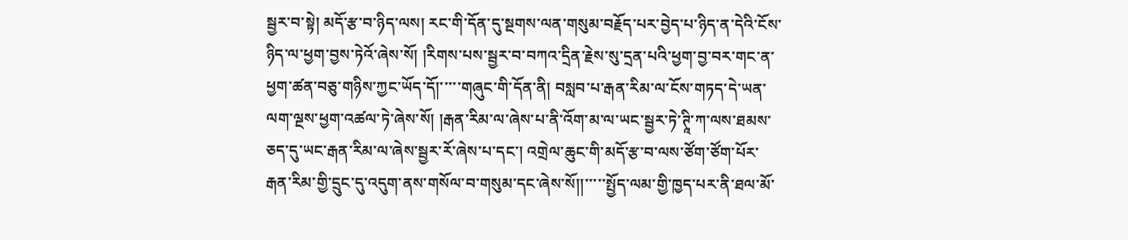སྦྱར་བ་སྟེ། མདོ་རྩ་བ་ཉིད་ལས། རང་གི་དོན་དུ་སྔགས་ལན་གསུམ་བརྗོད་པར་བྱེད་པ་ཉིད་ན་དེའི་ངོས་ཉིད་ལ་ཕྱག་བྱས་ཏེའོ་ཞེས་སོ། །རིགས་པས་སྦྱར་བ་བཀའ་དྲིན་རྗེས་སུ་དྲན་པའི་ཕྱག་བྱ་བར་གང་ན་ཕྱག་ཚན་བཅུ་གཉིས་ཀྱང་ཡོད་དོ།་་་་་གཞུང་གི་དོན་ནི། བསླབ་པ་རྒན་རིམ་ལ་ངོས་གཏད་དེ་ཡན་ལག་ལྔས་ཕྱག་འཚལ་ཏེ་ཞེས་སོ། །རྒན་རིམ་ལ་ཞེས་པ་ནི་འོག་མ་ལ་ཡང་སྦྱར་ཏེ་ཊཱི་ཀ་ལས་ཐམས་ཅད་དུ་ཡང་རྒན་རིམ་ལ་ཞེས་སྦྱར་རོ་ཞེས་པ་དང་། འགྲེལ་ཆུང་གི་མདོ་རྩ་བ་ལས་ཙོག་ཙོག་པོར་རྒན་རིམ་གྱི་དྲུང་དུ་འདུག་ནས་གསོལ་བ་གསུམ་དང་ཞེས་སོ།།་་་་་སྤྱོད་ལམ་གྱི་ཁྱད་པར་ནི་ཐལ་མོ་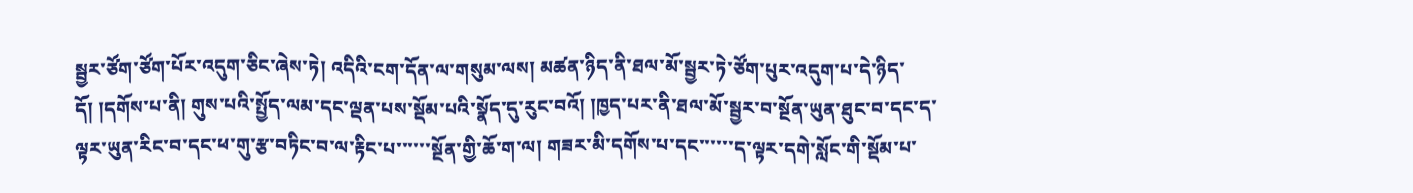སྦྱར་ཙོག་ཙོག་པོར་འདུག་ཅིང་ཞེས་ཏེ། འདིའི་ངག་དོན་ལ་གསུམ་ལས། མཚན་ཉིད་ནི་ཐལ་མོ་སྦྱར་ཏེ་ཙོག་པུར་འདུག་པ་དེ་ཉིད་དོ། །དགོས་པ་ནི། གུས་པའི་སྤྱོད་ལམ་དང་ལྡན་པས་སྡོམ་པའི་སྣོད་དུ་རུང་བའོ། །ཁྱད་པར་ནི་ཐལ་མོ་སྦྱར་བ་སྔོན་ཡུན་ཐུང་བ་དང་ད་ལྟར་ཡུན་རིང་བ་དང་ཕ་གུ་རྩ་བཏིང་བ་ལ་རྟིང་པ་་་་་་སྔོན་གྱི་ཆོ་ག་ལ། གཟར་མི་དགོས་པ་དང་་་་་་ད་ལྟར་དགེ་སློང་གི་སྡོམ་པ་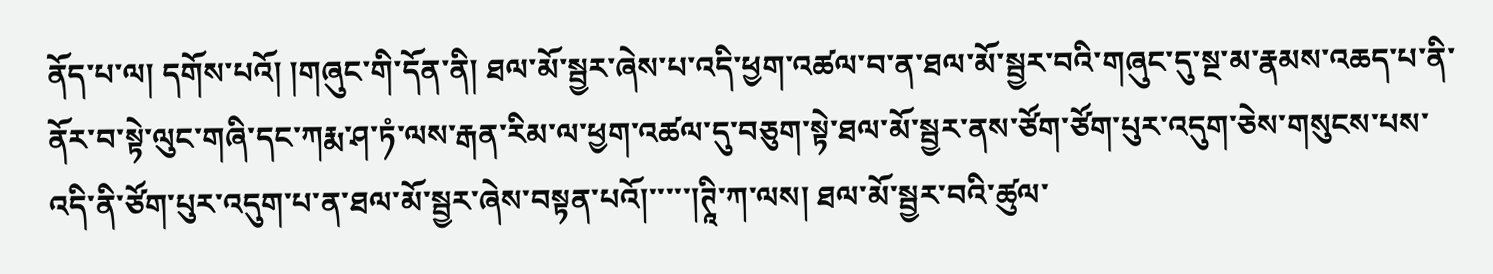ནོད་པ་ལ། དགོས་པའོ། །གཞུང་གི་དོན་ནི། ཐལ་མོ་སྦྱར་ཞེས་པ་འདི་ཕྱག་འཚལ་བ་ན་ཐལ་མོ་སྦྱར་བའི་གཞུང་དུ་སྔ་མ་རྣམས་འཆད་པ་ནི་ནོར་བ་སྟེ་ལུང་གཞི་དང་ཀརྨ་ཤ་ཏཾ་ལས་རྒན་རིམ་ལ་ཕྱག་འཚལ་དུ་བཅུག་སྟེ་ཐལ་མོ་སྦྱར་ནས་ཙོག་ཙོག་པུར་འདུག་ཅེས་གསུངས་པས་འདི་ནི་ཙོག་པུར་འདུག་པ་ན་ཐལ་མོ་སྦྱར་ཞེས་བསྟན་པའོ།་་་་་།ཊཱི་ཀ་ལས། ཐལ་མོ་སྦྱར་བའི་ཚུལ་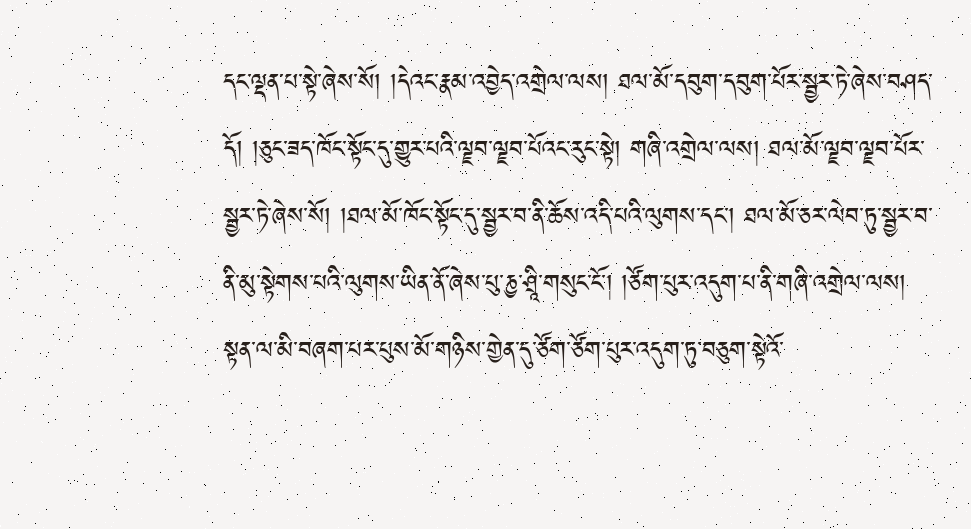དང་ལྡན་པ་སྟེ་ཞེས་སོ། །དེའང་རྣམ་འབྱེད་འགྲེལ་ལས། ཐལ་མོ་དབུག་དབུག་པོར་སྦྱར་ཏེ་ཞེས་བཤད་དོ། །ཅུང་ཟད་ཁོང་སྟོང་དུ་གྱུར་པའི་ལྗབ་ལྗབ་པོའང་རུང་སྟེ། གཞི་འགྲེལ་ལས། ཐལ་མོ་ལྗབ་ལྗབ་པོར་སྦྱར་ཏེ་ཞེས་སོ། །ཐལ་མོ་ཁོང་སྟོང་དུ་སྦྱར་བ་ནི་ཆོས་འདི་པའི་ལུགས་དང་། ཐལ་མོ་ཅར་ལེབ་ཏུ་སྦྱར་བ་ནི་མུ་སྟེགས་པའི་ལུགས་ཡིན་ནོ་ཞེས་པུ་ཎྱ་ཤྲཱི་གསུང་ངོ་། །ཙོག་པུར་འདུག་པ་ནི་གཞི་འགྲེལ་ལས། སྟན་ལ་མི་བཞག་པར་པུས་མོ་གཉིས་གྱེན་དུ་ཙོག་ཙོག་པུར་འདུག་ཏུ་བཅུག་སྟེའོ་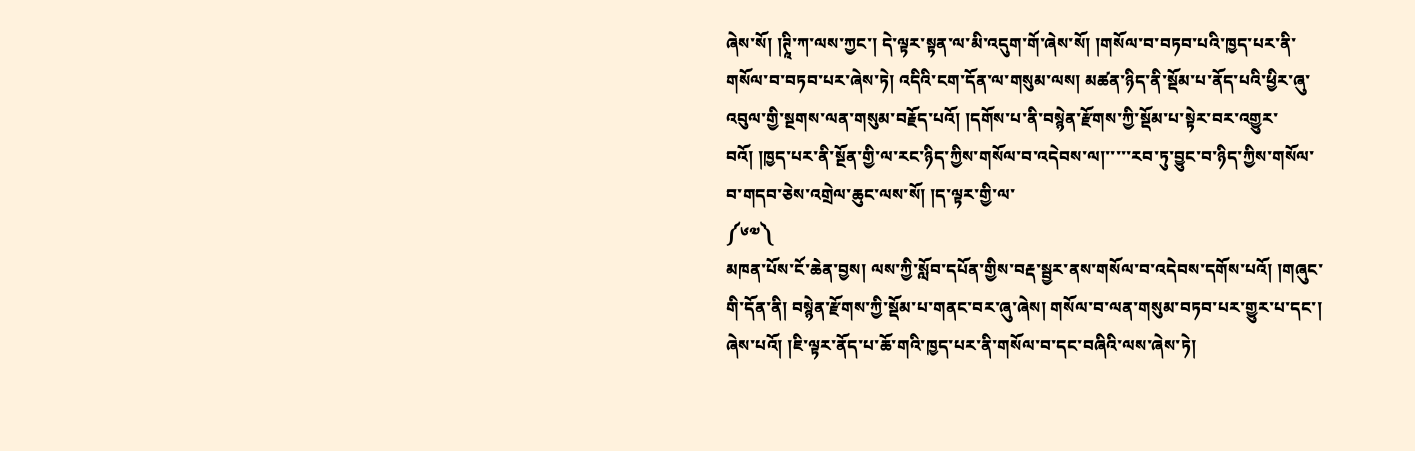ཞེས་སོ། །ཊཱི་ཀ་ལས་ཀྱང་། དེ་ལྟར་སྟན་ལ་མི་འདུག་གོ་ཞེས་སོ། །གསོལ་བ་བཏབ་པའི་ཁྱད་པར་ནི་གསོལ་བ་བཏབ་པར་ཞེས་ཏེ། འདིའི་ངག་དོན་ལ་གསུམ་ལས། མཚན་ཉིད་ནི་སྡོམ་པ་ནོད་པའི་ཕྱིར་ཞུ་འབུལ་གྱི་སྔགས་ལན་གསུམ་བརྗོད་པའོ། །དགོས་པ་ནི་བསྙེན་རྫོགས་ཀྱི་སྡོམ་པ་སྟེར་བར་འགྱུར་བའོ། །ཁྱད་པར་ནི་སྔོན་གྱི་ལ་རང་ཉིད་ཀྱིས་གསོལ་བ་འདེབས་ལ།་་་་་རབ་ཏུ་བྱུང་བ་ཉིད་ཀྱིས་གསོལ་བ་གདབ་ཅེས་འགྲེལ་ཆུང་ལས་སོ། །ད་ལྟར་གྱི་ལ་
༼༦༧༽
མཁན་པོས་ངོ་ཆེན་བྱས། ལས་ཀྱི་སློབ་དཔོན་གྱིས་བརྡ་སྦྱར་ནས་གསོལ་བ་འདེབས་དགོས་པའོ། །གཞུང་གི་དོན་ནི། བསྙེན་རྫོགས་ཀྱི་སྡོམ་པ་གནང་བར་ཞུ་ཞེས། གསོལ་བ་ལན་གསུམ་བཏབ་པར་གྱུར་པ་དང་། ཞེས་པའོ། །ཇི་ལྟར་ནོད་པ་ཆོ་གའི་ཁྱད་པར་ནི་གསོལ་བ་དང་བཞིའི་ལས་ཞེས་ཏེ།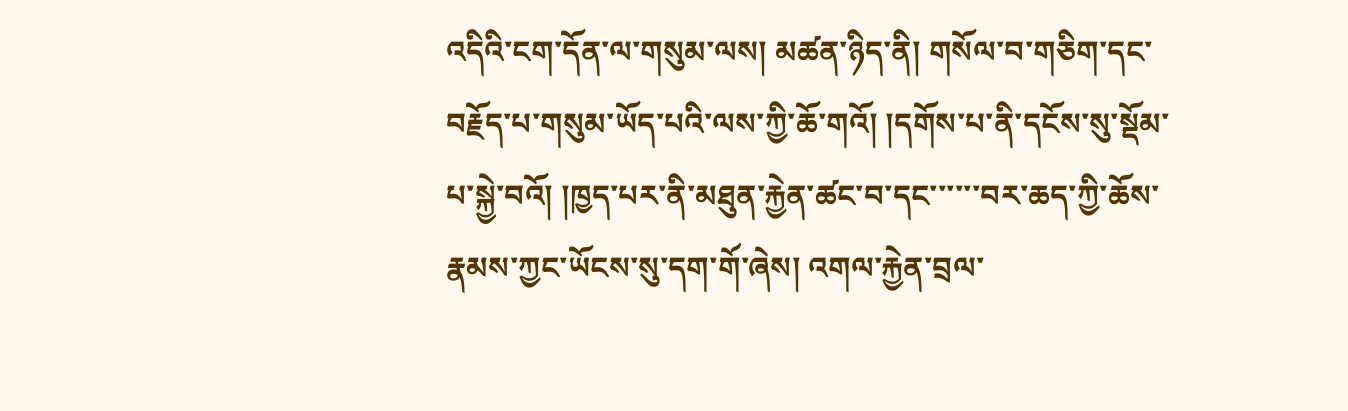འདིའི་ངག་དོན་ལ་གསུམ་ལས། མཚན་ཉིད་ནི། གསོལ་བ་གཅིག་དང་བརྗོད་པ་གསུམ་ཡོད་པའི་ལས་ཀྱི་ཆོ་གའོ། །དགོས་པ་ནི་དངོས་སུ་སྡོམ་པ་སྐྱེ་བའོ། །ཁྱད་པར་ནི་མཐུན་རྐྱེན་ཚང་བ་དང་་་་་་བར་ཆད་ཀྱི་ཆོས་རྣམས་ཀྱང་ཡོངས་སུ་དག་གོ་ཞེས། འགལ་རྐྱེན་བྲལ་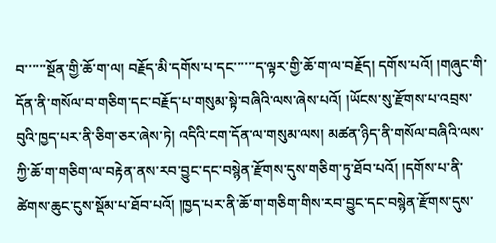བ་་་་་་སྔོན་གྱི་ཆོ་ག་ལ། བརྗོད་མི་དགོས་པ་དང་་་་་་ད་ལྟར་གྱི་ཆོ་ག་ལ་བརྗོད། དགོས་པའོ། །གཞུང་གི་དོན་ནི་གསོལ་བ་གཅིག་དང་བརྗོད་པ་གསུམ་སྟེ་བཞིའི་ལས་ཞེས་པའོ། །ཡོངས་སུ་རྫོགས་པ་འབྲས་བུའི་ཁྱད་པར་ནི་ཅིག་ཅར་ཞེས་ཏེ། འདིའི་ངག་དོན་ལ་གསུམ་ལས། མཚན་ཉིད་ནི་གསོལ་བཞིའི་ལས་ཀྱི་ཆོ་ག་གཅིག་ལ་བརྟེན་ནས་རབ་བྱུང་དང་བསྙེན་རྫོགས་དུས་གཅིག་ཏུ་ཐོབ་པའོ། །དགོས་པ་ནི་ཚེགས་ཆུང་ངུས་སྡོམ་པ་ཐོབ་པའོ། །ཁྱད་པར་ནི་ཆོ་ག་གཅིག་གིས་རབ་བྱུང་དང་བསྙེན་རྫོགས་དུས་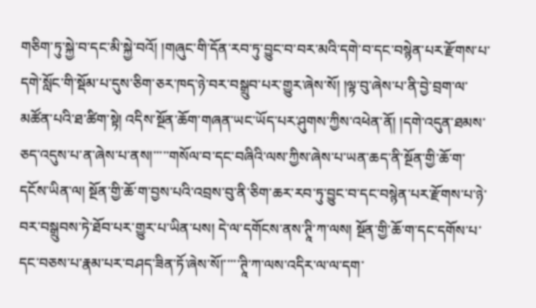གཅིག་ཏུ་སྐྱེ་བ་དང་མི་སྐྱེ་བའོ། །གཞུང་གི་དོན་རབ་ཏུ་བྱུང་བ་བར་མའི་དགེ་བ་དང་བསྙེན་པར་རྫོགས་པ་དགེ་སློང་གི་སྡོམ་པ་དུས་ཅིག་ཅར་ཁད་ཉེ་བར་བསྒྲུབ་པར་གྱུར་ཞེས་སོ། །ལྟ་བུ་ཞེས་པ་ནི་བྱེ་བྲག་ལ་མཚོན་པའི་ཐ་ཚིག་སྟེ། འདིས་སྔོན་ཆོག་གཞན་ཡང་ཡོད་པར་ཤུགས་ཀྱིས་འཕེན་ནོ། །དགེ་འདུན་ཐམས་ཅད་འདུས་པ་ན་ཞེས་པ་ནས།་་་་་གསོལ་བ་དང་བཞིའི་ལས་ཀྱིས་ཞེས་པ་ཡན་ཆད་ནི་སྔོན་གྱི་ཆོ་ག་དངོས་ཡིན་ལ། སྔོན་གྱི་ཆོ་ག་བྱས་པའི་འབྲས་བུ་ནི་ཅིག་ཆར་རབ་ཏུ་བྱུང་བ་དང་བསྙེན་པར་རྫོགས་པ་ཉེ་བར་བསྒྲུབས་ཏེ་ཐོབ་པར་གྱུར་པ་ཡིན་པས། དེ་ལ་དགོངས་ནས་ཊཱི་ཀ་ལས། སྔོན་གྱི་ཆོ་ག་དང་དགོས་པ་དང་བཅས་པ་རྣམ་པར་བཤད་ཟིན་ཏོ་ཞེས་སོ།་་་་་ཊཱི་ཀ་ལས་འདིར་ལ་ལ་དག་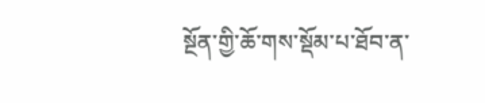སྔོན་གྱི་ཆོ་གས་སྡོམ་པ་ཐོབ་ན་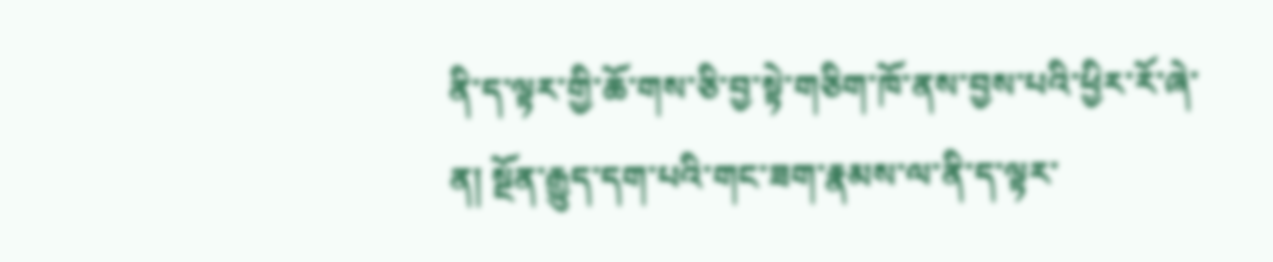ནི་ད་ལྟར་གྱི་ཆོ་གས་ཅི་བྱ་སྟེ་གཅིག་ཁོ་ནས་བྱས་པའི་ཕྱིར་རོ་ཞེ་ན། སྔོན་རྒྱུད་དག་པའི་གང་ཟག་རྣམས་ལ་ནི་ད་ལྟར་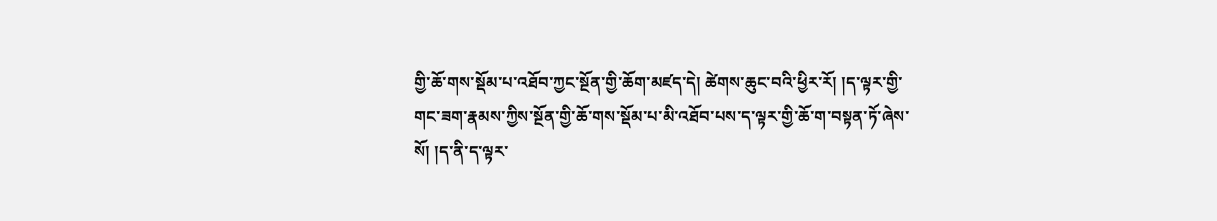གྱི་ཆོ་གས་སྡོམ་པ་འཐོབ་ཀྱང་སྔོན་གྱི་ཆོག་མཛད་དེ། ཚེགས་ཆུང་བའི་ཕྱིར་རོ། །ད་ལྟར་གྱི་གང་ཟག་རྣམས་ཀྱིས་སྔོན་གྱི་ཆོ་གས་སྡོམ་པ་མི་འཐོབ་པས་ད་ལྟར་གྱི་ཆོ་ག་བསྟན་ཏོ་ཞེས་སོ། །ད་ནི་ད་ལྟར་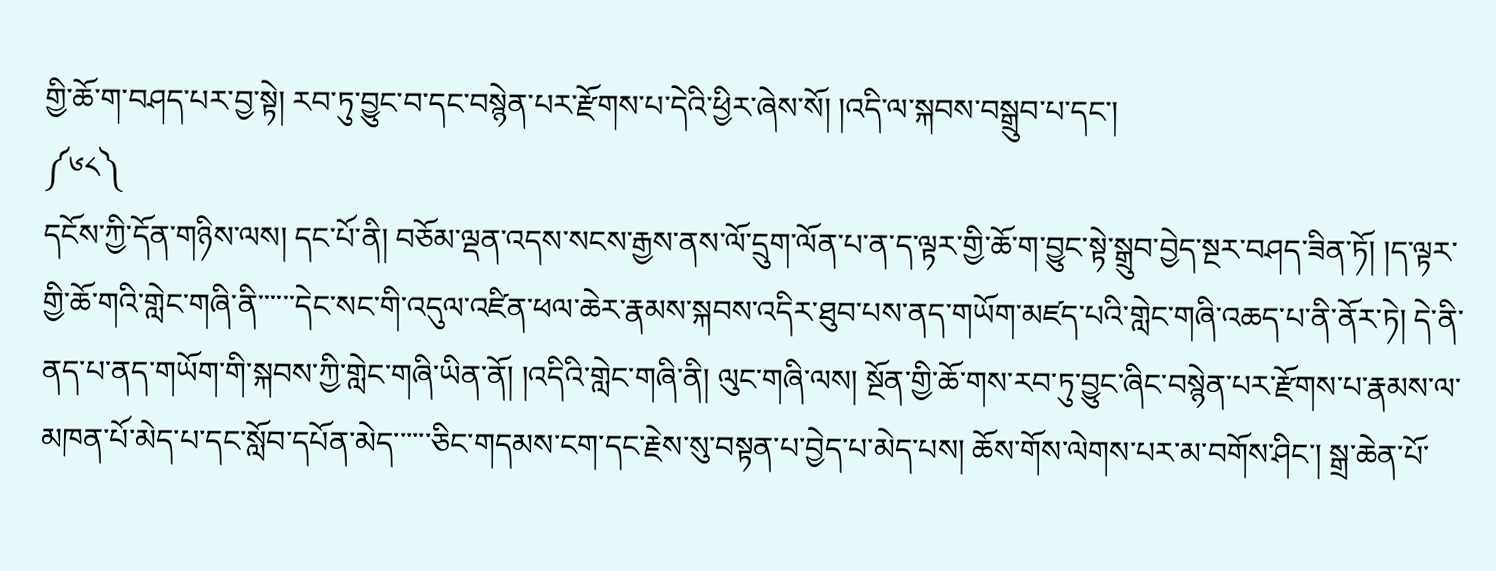གྱི་ཆོ་ག་བཤད་པར་བྱ་སྟེ། རབ་ཏུ་བྱུང་བ་དང་བསྙེན་པར་རྫོགས་པ་དེའི་ཕྱིར་ཞེས་སོ། །འདི་ལ་སྐབས་བསྒྲུབ་པ་དང་།
༼༦༨༽
དངོས་ཀྱི་དོན་གཉིས་ལས། དང་པོ་ནི། བཅོམ་ལྡན་འདས་སངས་རྒྱས་ནས་ལོ་དྲུག་ལོན་པ་ན་ད་ལྟར་གྱི་ཆོ་ག་བྱུང་སྟེ་སྒྲུབ་བྱེད་སྔར་བཤད་ཟིན་ཏོ། །ད་ལྟར་གྱི་ཆོ་གའི་གླེང་གཞི་ནི་་་་་་དེང་སང་གི་འདུལ་འཛིན་ཕལ་ཆེར་རྣམས་སྐབས་འདིར་ཐུབ་པས་ནད་གཡོག་མཛད་པའི་གླེང་གཞི་འཆད་པ་ནི་ནོར་ཏེ། དེ་ནི་ནད་པ་ནད་གཡོག་གི་སྐབས་ཀྱི་གླེང་གཞི་ཡིན་ནོ། །འདིའི་གླེང་གཞི་ནི། ལུང་གཞི་ལས། སྔོན་གྱི་ཆོ་གས་རབ་ཏུ་བྱུང་ཞིང་བསྙེན་པར་རྫོགས་པ་རྣམས་ལ་མཁན་པོ་མེད་པ་དང་སློབ་དཔོན་མེད་་་་་་ཅིང་གདམས་ངག་དང་རྗེས་སུ་བསྟན་པ་བྱེད་པ་མེད་པས། ཆོས་གོས་ལེགས་པར་མ་བགོས་ཤིང་། སྒྲ་ཆེན་པོ་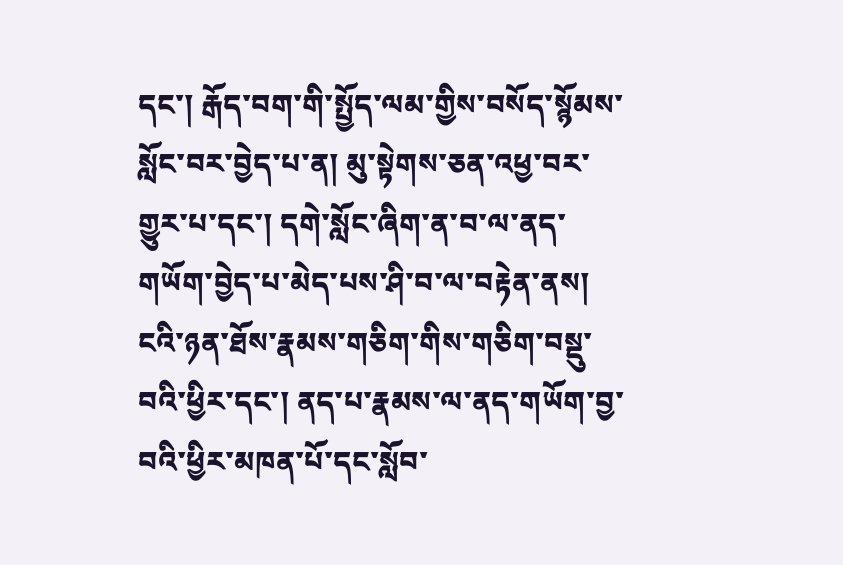དང་། རྒོད་བག་གི་སྤྱོད་ལམ་གྱིས་བསོད་སྙོམས་སློང་བར་བྱེད་པ་ན། མུ་སྟེགས་ཅན་འཕྱ་བར་གྱུར་པ་དང་། དགེ་སློང་ཞིག་ན་བ་ལ་ནད་གཡོག་བྱེད་པ་མེད་པས་ཤི་བ་ལ་བརྟེན་ནས། ངའི་ཉན་ཐོས་རྣམས་གཅིག་གིས་གཅིག་བསྡུ་བའི་ཕྱིར་དང་། ནད་པ་རྣམས་ལ་ནད་གཡོག་བྱ་བའི་ཕྱིར་མཁན་པོ་དང་སློབ་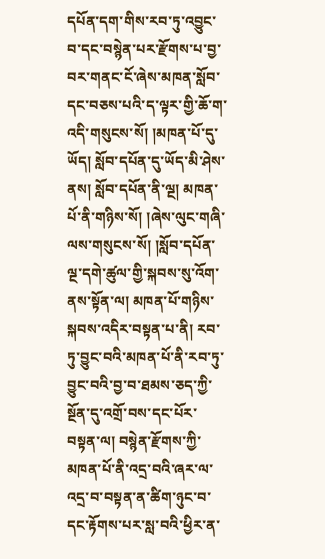དཔོན་དག་གིས་རབ་ཏུ་འབྱུང་བ་དང་བསྙེན་པར་རྫོགས་པ་བྱ་བར་གནང་ངོ་ཞེས་མཁན་སློབ་དང་བཅས་པའི་ད་ལྟར་གྱི་ཆོ་ག་འདི་གསུངས་སོ། །མཁན་པོ་དུ་ཡོད། སློབ་དཔོན་དུ་ཡོད་མི་ཤེས་ནས། སློབ་དཔོན་ནི་ལྔ། མཁན་པོ་ནི་གཉིས་སོ། །ཞེས་ལུང་གཞི་ལས་གསུངས་སོ། །སློབ་དཔོན་ལྔ་དགེ་ཚུལ་གྱི་སྐབས་སུ་འོག་ནས་སྟོན་ལ། མཁན་པོ་གཉིས་སྐབས་འདིར་བསྟན་པ་ནི། རབ་ཏུ་བྱུང་བའི་མཁན་པོ་ནི་རབ་ཏུ་བྱུང་བའི་བྱ་བ་ཐམས་ཅད་ཀྱི་སྔོན་དུ་འགྲོ་བས་དང་པོར་བསྟན་ལ། བསྙེན་རྫོགས་ཀྱི་མཁན་པོ་ནི་འདྲ་བའི་ཞར་ལ་འདྲ་བ་བསྟན་ན་ཚིག་ཉུང་བ་དང་རྟོགས་པར་སླ་བའི་ཕྱིར་ན་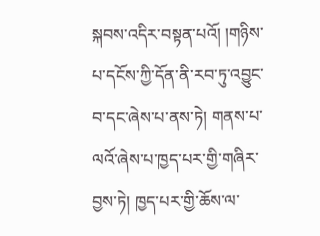སྐབས་འདིར་བསྟན་པའོ། །གཉིས་པ་དངོས་ཀྱི་དོན་ནི་རབ་ཏུ་འབྱུང་བ་དང་ཞེས་པ་ནས་ཏེ། གནས་པ་ལའོ་ཞེས་པ་ཁྱད་པར་གྱི་གཞིར་བྱས་ཏེ། ཁྱད་པར་གྱི་ཆོས་ལ་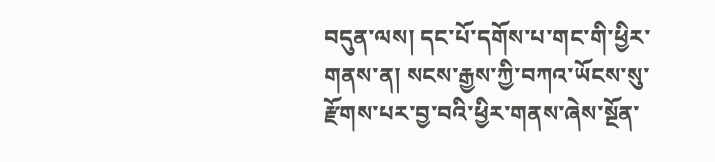བདུན་ལས། དང་པོ་དགོས་པ་གང་གི་ཕྱིར་གནས་ན། སངས་རྒྱས་ཀྱི་བཀའ་ཡོངས་སུ་རྫོགས་པར་བྱ་བའི་ཕྱིར་གནས་ཞེས་སྔོན་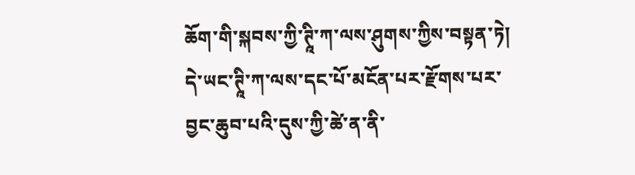ཆོག་གི་སྐབས་ཀྱི་ཊཱི་ཀ་ལས་ཤུགས་ཀྱིས་བསྟན་ཏེ། དེ་ཡང་ཊཱི་ཀ་ལས་དང་པོ་མངོན་པར་རྫོགས་པར་བྱང་ཆུབ་པའི་དུས་ཀྱི་ཚེ་ན་ནི་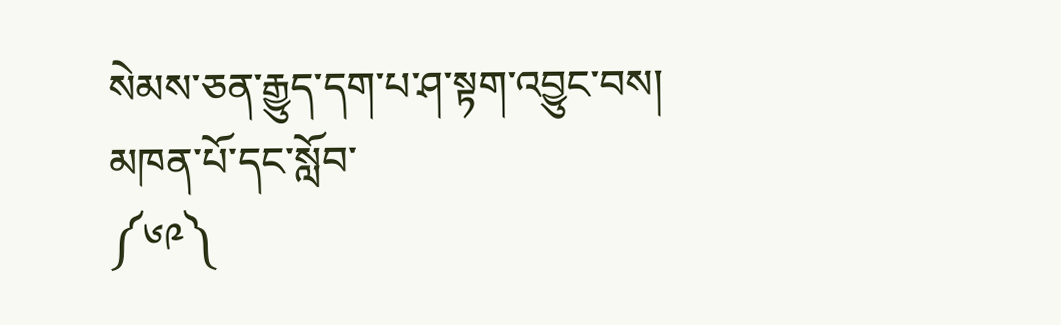སེམས་ཅན་རྒྱུད་དག་པ་ཤ་སྟག་འབྱུང་བས། མཁན་པོ་དང་སློབ་
༼༦༩༽